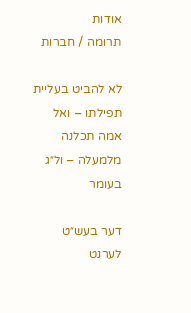אודות
תרומה / חברות

לא להביט בעליית תפילתו – ואל אמה תכלנה מלמעלה – ול״ג בעומר

דער בעש״ט לערנט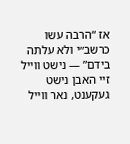אז “הרבה עשו כרשב״י ולא עלתה בידם” — נישט ווייל זיי האבן נישט געקענט, נאר ווייל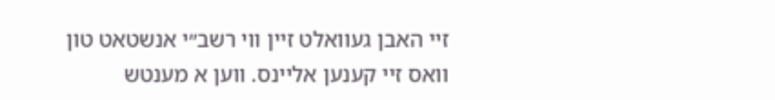זיי האבן געוואלט זיין ווי רשב״י אנשטאט טון וואס זיי קענען אליינס. ווען א מענטש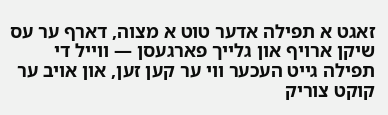זאגט א תפילה אדער טוט א מצוה, דארף ער עס שיקן ארויף און גלייך פארגעסן — ווייל די תפילה גייט העכער ווי ער קען זען, און אויב ער קוקט צוריק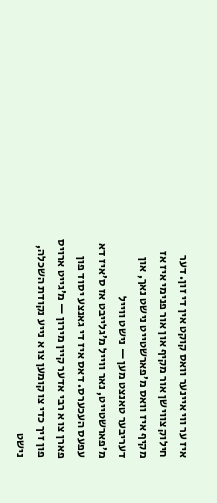איז ער ווי איינער וואס קוקט אין די זון. דער חילוק צווישן אור מקיף און אור פנימי איז אז מקיף איז וואס מ׳פארשטייט נישט נאך, און דעריבער טאנצט מען — נישט ווייל מ׳פארשטייט, נאר ווייל מ׳גלייבט אז ס׳איז דא עפעס העכערס. דאס איז די גאנצע יסוד פון פארן צו א רבי אדער קיין מירון — מ׳גייט ארויס פון זיך כדי צו קומען צו א נייע נקודת השכלה, נישט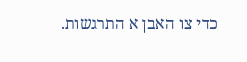כדי צו האבן א התרגשות.